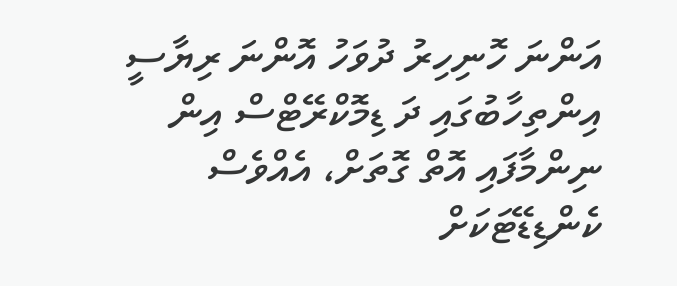އަންނަ ހޮނިހިރު ދުވަހު އޮންނަ ރިޔާސީ އިންތިހާބުގައި ދަ ޑިމޮކްރޭޓްސް އިން ނިންމާފައި އޮތް ގޮތަށް، އެއްވެސް ކެންޑިޑޭޓަކަށް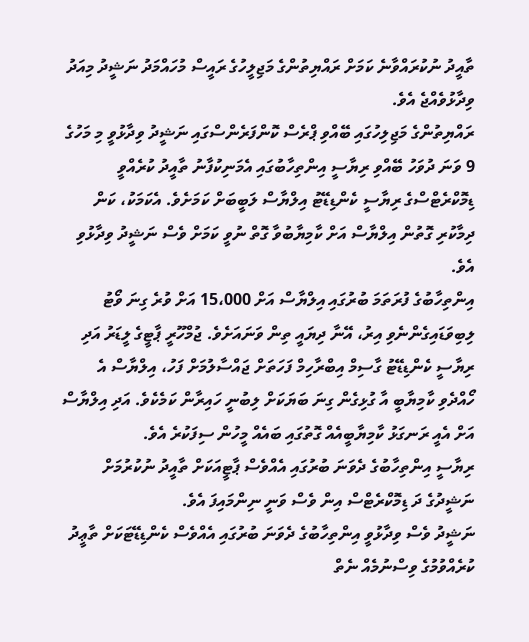ތާއީދު ނުކުރައްވާނެ ކަމަށް ރައްޔިތުންގެ މަޖިލީހުގެ ރައީސް މުހައްމަދު ނަޝީދު މިއަދު ވިދާޅުވެއްޖެ އެވެ.
ރައްޔިތުންގެ މަޖިލިހުގައި ބޭއްވި ޕްރެސް ކޮންފަރެންސްގައި ނަޝީދު ވިދާޅުވީ މި މަހުގެ 9 ވަނަ ދުވަހު ބޭއްވި ރިޔާސީ އިންތިހާބުގައި އެމަނިކުފާނު ތާއީދު ކުރެއްވީ ޑިމޮކްރެޓްސްގެ ރިޔާސީ ކެންޑިޑޭޓު އިލްޔާސް ލަބީބަށް ކަމަށެވެ. އެކަމަކު، ކަން ދިމާކުރި ގޮތުން އިލްޔާސް އަށް ކާމިޔާބުވާ ގޮތް ނުވީ ކަމަށް ވެސް ނަޝީދު ވިދާޅުވި އެވެ.
އިންތިހާބުގެ ފުރަތަމަ ބުރުގައި އިލްޔާސް އަށް 15،000 އަށް ވުރެ ގިނަ ވޯޓު ލިބިވަޑައިގެންނެވި އިރު، އޭނާ ދިޔައީ ތިން ވަނައަށެވެ. ޖުމްހޫރީ ޕާޓީގެ ލީޑަރު އަދި ރިޔާސީ ކެންޑިޑޭޓު ގާސިމް އިބްރާހިމް ފަހަތަށް ޖައްސާލުމަށް ފަހު، އިލްޔާސް އެ ހޯއްދެވި ކާމިޔާބީ އާ ގުޅިގެން ގިނަ ބަޔަކަށް ލިބުނީ ހައިރާން ކަމެކެވެ. އަދި އިލްޔާސް އަށް އެއީ ރަނގަޅު ކާމިޔާބީއެއް ގޮތުގައި ބައެއް މީހުން ސިފަކުރެ އެވެ.
ރިޔާސީ އިންތިހާބުގެ ދެވަނަ ބުރުގައި އެއްވެސް ޕާޓީއަކަށް ތާއީދު ނުކުރުމަށް ނަޝީދުގެ ދަ ޑިމޮކްރެޓްސް އިން ވެސް ވަނީ ނިންމައިފަ އެވެ.
ނަޝީދު ވެސް ވިދާޅުވީ އިންތިހާބުގެ ދެވަނަ ބުރުގައި އެއްވެސް ކެންޑިޑޭޓަކަށް ތާޢީދު ކުރެއްވުމުގެ ވިސްނުމެއް ނެތް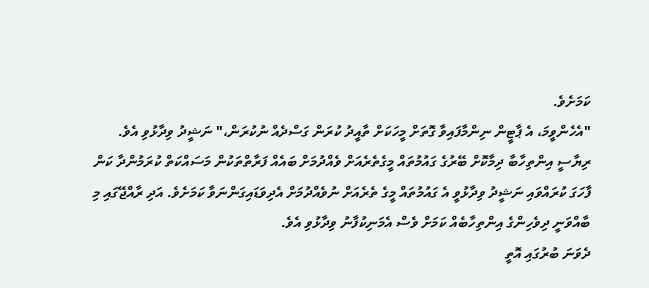ކަމަށެވެ.
"އެހެންވީމަ، އެ ޕާޓީން ނިންމާފައިވާ ގޮތަށް މީހަކަށް ތާއީދު ކުރަން ގަސްދެއް ނުކުރަން،" ނަޝީދު ވިދާޅުވި އެވެ.
ރިޔާސީ އިންތިހާބާ ދިމާކޮށް ބޭރުގެ ގައުމުތައް މީގެތެރެއަށް ވެއްދުމަށް ބައެއް ފަރާތްތަކުން މަސައްކަތް ކުރަމުންދާ ކަން ފާހަގަ ކުރައްވައި ނަޝީދު ވިދާޅުވީ އެ ގައުމުތައް މީގެ ތެރެއަށް ނުވެއްދުމަށް އެދިވަޑައިގަންނަވާ ކަމަށެވެ. އަދި ރާއްޖޭގައި މި ބާއްވަނީ ދިވެހިންގެ އިންތިހާބެއް ކަމަށް ވެސް އެމަނިކުފާނު ވިދާޅުވި އެވެ.
ދެވަނަ ބުރުގައި އޮތީ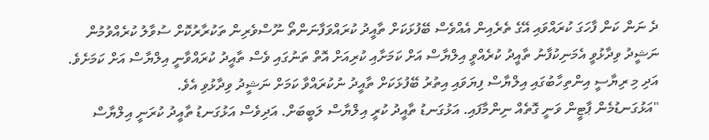ދެ ނަން ކަން ފާހަގަ ކުރައްވައި އޭގެ ތެރެއިން އެއްވެސް ބޭފުޅަކަށް ތާއީދު ކުރައްވަފާނަންތޯ ނޫސްވެރިން ތަކުރާރުކޮށް ސުވާލު ކުރެއްވުމުން ނަޝީދު ވިދާޅުވީ އެމަނިކުފާނު ތާއީދު ކުރެއްވީ އިލްޔާސް އަށް ކަމަށާއި ކުރިއަށް އޮތް ތަނުގައި ވެސް ތާއީދު ކުރައްވާނީ އިލްޔާސް އަށް ކަމަށެވެ.
އަދި މި ރިޔާސީ އިންތިހާބުގައި އިލްޔާސް ފިޔަވައި އިތުރު ބޭފުޅަކަށް ތާއީދު ނުކުރައްވާ ކަމަށް ނަޝީދު ވިދާޅުވި އެވެ.
"އަޅުގަނޑުމެން ޕާޓީން ވަނީ ގޮތެއް ނިންމާފައި. އަޅުގަނޑު ތާއީދު ކުރީ އިލްޔާސް ލަބީބަށް. އަދިވެސް އަޅުގަނޑު ތާއީދު ކުރަނީ އިލްޔާސް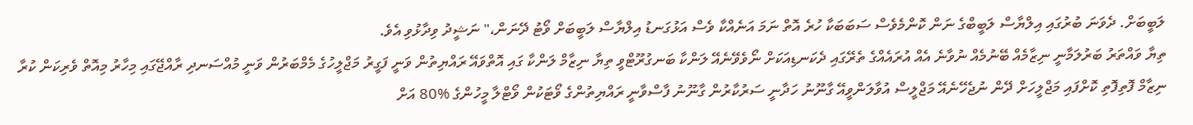ލަބީބަށް. ދެވަނަ ބުރުގައި އިލްޔާސް ލަބީބްގެ ނަން ކޮންމެވެސް ސަބަބަކާ ހުރެ އޮތް ނަމަ އަނެއްކާ ވެސް އަޅުގަނޑު އިލްޔާސް ލަބީބަށް ވޯޓު ދޭނަން،" ނަޝީދު ވިދާޅުވި އެވެ.
ތިޔާ ވައްތަރު ބަރުލަމާނީ ނިޒާމެއް ބޭނުމެއް ނުވާނެ އެއް އުރައެއްގެ ތެރޭގައި ދެކަނޑިއަކަށް ނޯވެވޭނެއޭ ލަންކާ ބަނގުރޫޓްވީ ތިޔާ ނިޒާމް ލަންކާ ގައި އޮތްވައޭ ރައްޔިތުން ވަނީ ފަގީރު މަޖްލީހުގެ މެމްބަރުން ވަނީ މުއްސަނދި ރާއްޖޭގައި މިހާރު މިއޮތް ވެރިކަން ކުރާ ނިޒާމް ފޮތިފޮތި ކޮށްފައި މަޖްލީހަށް ދޭން ނުޖެހޭނެއޭ މަޖްލީސް އުވާލަންވީއޭ ގާނޫނު ހަދާނީ ސަރުކާރުން ގާނޫނު ފާސްވާނީ ރައްޔިތުންގެ ވޯޓަކުން ވޯޓްލާ މީހުންގެ %80 އަށް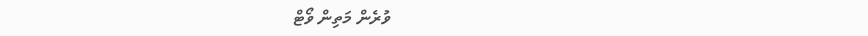ވުރެން މަތިން ވޯޓް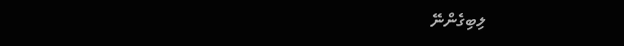ލިބިގެންނޭ